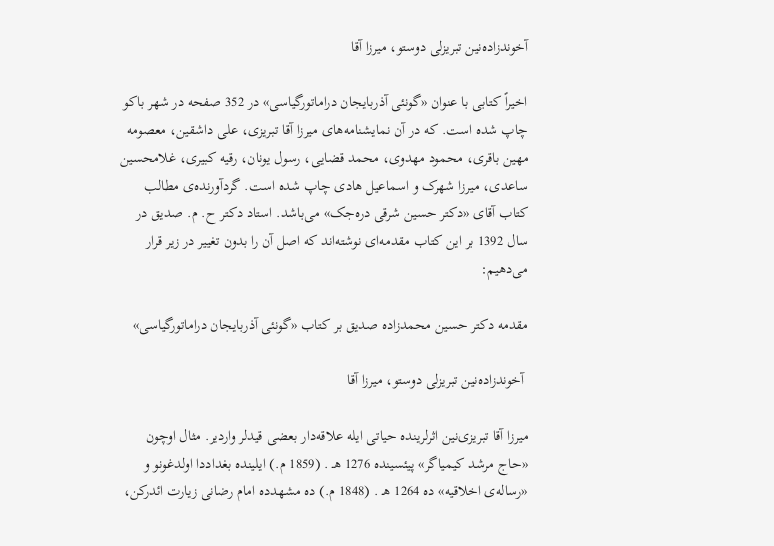آخوندزاده‌نین تبریزلی دوستو، میرزا آقا

اخیراً کتابی با عنوان «گونئی آذربایجان دراماتورگیاسی» در 352 صفحه در شهر باکو چاپ شده است. که در آن نمایشنامه‌های میرزا آقا تبریزی، علی داشقین، معصومه مهین باقری، محمود مهدوی، محمد قضایی، رسول یونان، رقیه کبیری، غلامحسین ساعدی، میرزا شهرک و اسماعیل هادی چاپ شده است. گردآورنده‌ی مطالب کتاب آقای «دکتر حسین شرقی دره‌جک» می‌باشد. استاد دکتر ح. م. صدیق در سال 1392 بر این کتاب مقدمه‌ای نوشته‌اند که اصل آن را بدون تغییر در زیر قرار می‌دهیم:

مقدمه دکتر حسین محمدزاده صدیق بر کتاب «گونئی آذربایجان دراماتورگیاسی»

 آخوندزاده‌نین تبریزلی دوستو، میرزا آقا

میرزا آقا تبریزی‌نین اثرلرینده حیاتی ایله علاقه‌دار بعضی قیدلر واردیر. مثال اوچون «حاج مرشد کیمیاگر» پیئسینده 1276 هـ . (1859 م.) ایلینده بغداددا اولدغونو و «رساله‌ی اخلاقیه» ده 1264 هـ . (1848 م.) ده مشهدده امام رضانی زیارت ائدرکن،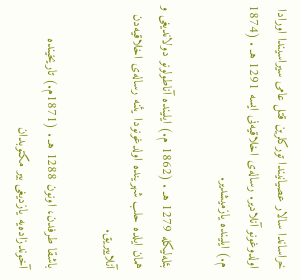خراساندا سالار عصیانیندا تورکلرین قتل عامی سیراسیندا اورادا اولدوغونو آنلادیر. رساله‌ی اخلاقیه‌نی ایسه 1291 هـ . (1874 م.) ایلینده یازمیشدیر.

بئله‌لیکله 1279 هـ . (1862 م.) ایلینده آناطولونو دولاندیغی و همان ایلده حلب شهرینده اولدغونودا یئنه رساله‌ی اخلاقیه‌دن آنلاییریق.

باشقا طرفدن، اونون 1288 هـ . (1871م.) تاریخینده آخوندزاده‌یه یازدیغی بیر مکتوبدان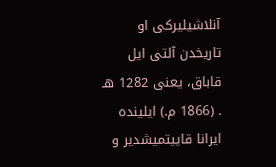آنلاشیلیرکی او تاریخدن آلتی ایل قاباق، یعنی 1282 هـ . (1866 م.) ایلینده ایرانا قاییتمیشدیر و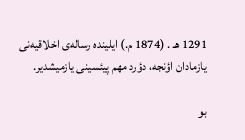1291 هـ . (1874 م.) ایلینده رساله‌ی اخلاقیه‌نی یازمادان اؤنجه، دؤرد مهم پیئسینی یازمیشدیر.

بو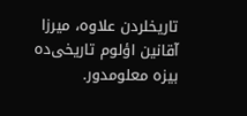تاریخلردن علاوه، میرزا آقانین اؤلوم تاریخی‌ده بیزه معلومدور.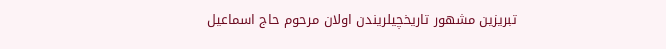تبریزین مشهور تاریخچیلریندن اولان مرحوم حاج اسماعیل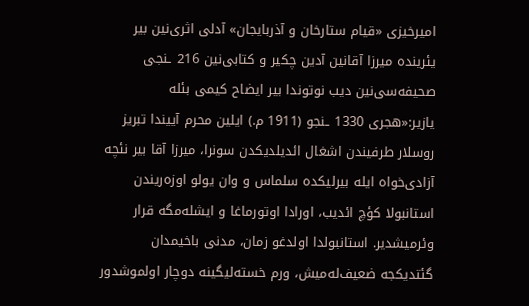امیرخیزی «قیام ستارخان و آذربایجان» آدلی اثری‌نین بیر یئرینده میرزا آقانین آدین چکیر و کتابی‌نین 216 ـنجی صحیفه‌سی‌نین دیب نوتوندا بیر ایضاح کیمی بئله یازیر:«هجری 1330 ـنجو (1911 م.) ایلین محرم آییندا تبریز روسلار طرفیندن اشغال ائدیلدیکدن سونرا، میرزا آقا بیر نئچه آزادی‌خواه ایله بیرلیکده سلماس و وان یولو اوزه‌ریندن استانبولا کؤچ ائدیب، اورادا اوتورماغا و ایشله‌مگه قرار وئرمیشدیر. استانبولدا اولدغو زمان، مدنی باخیمدان گئتدیکجه ضعیف‌له‌میش، ورم خسته‌لیگینه دوچار اولموشدور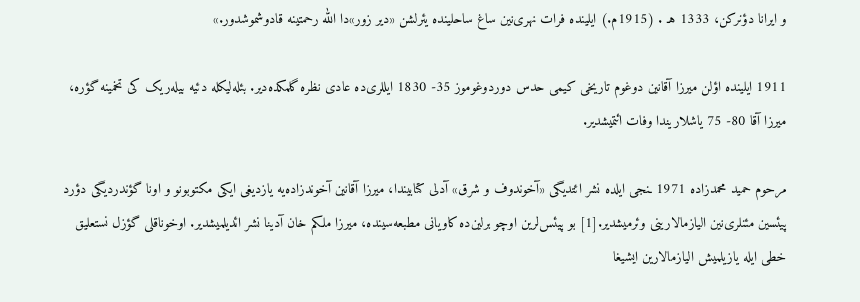و ایرانا دؤنرکن، 1333 هـ . (1915م.) ایلینده فرات نهری‌نین ساغ ساحلینده یئرلشن «دیر زور»دا الله رحمتینه قادوشموشدور.»

1911 ایلینده اؤلن میرزا آقانین دوغوم تاریخی کیمی حدس دوردوغوموز 35- 1830 ایللری‌ده عادی نظره گلمکده‌دیر. بئله‌لیکله دئیه بیله‌ریک کی تخمینه گؤره، میرزا آقا 80- 75 یاشلاریندا وفات ائتمیشدیر.

مرحوم حمید محمدزاده 1971 ـنجی ایلده نشر ائتدیگی «آخوندوف و شرق» آدلی کتابیندا، میرزا آقانین آخوندزاده‌یه یازدیغی ایکی مکتوبونو و اونا گؤندردیگی دؤرد پیئسین مئنلری‌نین الیازمالارینی وئرمیشدیر.[1] بو پیئس‌لرین اوچو برلین‌ده کاویانی مطبعه‌سینده، میرزا ملکم خان آدینا نشر ائدیلمیشدیر. اوخوناقلی گؤزل نستعلیق خطی ایله یازیلمیش الیازمالارین ایشیغا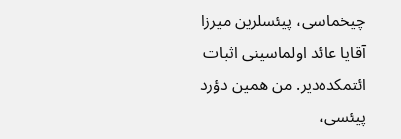چیخماسی، پیئسلرین میرزا آقایا عائد اولماسینی اثبات ائتمکده‌دیر. من همین دؤرد پیئسی،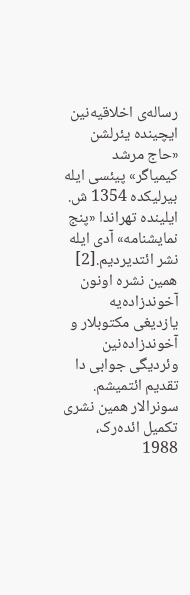رساله‌ی اخلاقیه‌نین ایچینده یئرلشن «حاج مرشد کیمیاگر» پیئسی ایله بیرلیکده 1354 ش. ایلینده تهراندا «پنج نمایشنامه» آدی ایله نشر ائتدیردیم.[2] همین نشره اونون آخوندزاده‌یه یازدیغی مکتوبلار و آخوندزاده‌نین وئردیگی جوابی دا تقدیم ائتمیشم. سونرالار همین نشری تکمیل ائده‌رک، 1988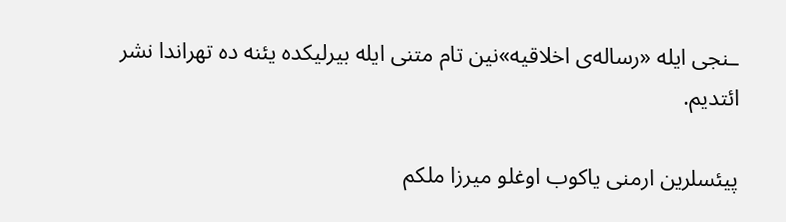ـنجی ایله «رساله‌ی اخلاقیه»نین تام متنی ایله بیرلیکده یئنه ده تهراندا نشر ائتدیم.

پیئسلرین ارمنی یاکوب اوغلو میرزا ملکم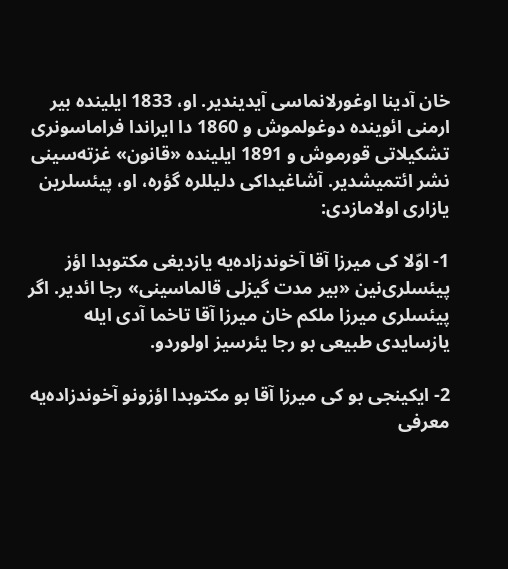خان آدینا اوغورلانماسی آیدیندیر. او، 1833 ایلینده بیر ارمنی ائوینده دوغولموش و 1860 دا ایراندا فراماسونری تشکیلاتی قورموش و 1891 ایلینده «قانون» غزته‌سینی نشر ائتمیشدیر. آشاغیداکی دلیللره گؤره، او، پیئسلرین یازاری اولامازدی:

1- اوّلا کی میرزا آقا آخوندزاده‌یه یازدیغی مکتوبدا اؤز پیئسلری‌نین «بیر مدت گیزلی قالماسینی» رجا ائدیر. اگر پیئسلری میرزا ملکم خان میرزا آقا تاخما آدی ایله یازسایدی طبیعی بو رجا یئرسیز اولوردو.

2- ایکینجی بو کی میرزا آقا بو مکتوبدا اؤزونو آخوندزاده‌یه معرفی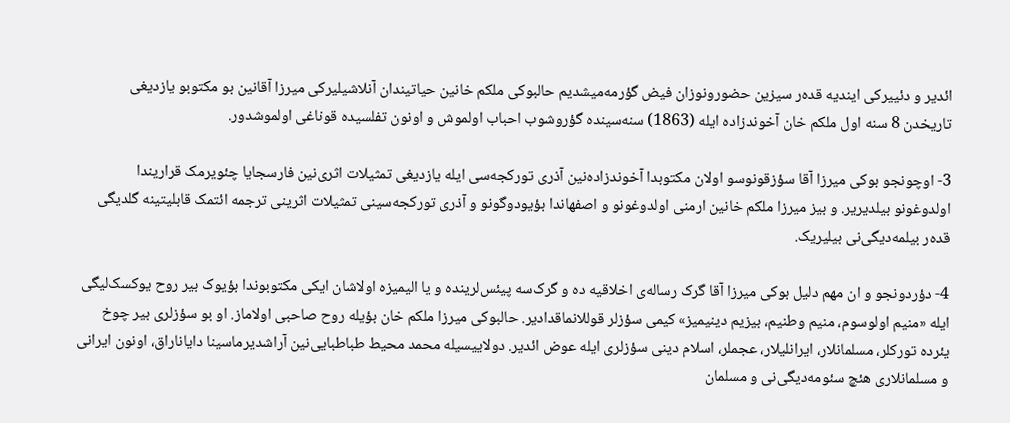ائدیر و دئییرکی ایندیه قده‌ر سیزین حضورونوزان فیض گؤرمه‌میشدیم حالبوکی ملکم خانین حیاتیندان آنلاشیلیرکی میرزا آقانین بو مکتوبو یازدیغی تاریخدن 8 سنه اول ملکم خان آخوندزاده‌ ایله (1863) سنه‌سینده گؤروشوب احباب اولموش و اونون تفلسیده قوناغی اولموشدور.

3- اوچونجو بوکی میرزا آقا سؤزقونوسو اولان مکتوبدا آخوندزاده‌نین آذری تورکجه‌سی ایله یازدیغی تمثیلات اثری‌نین فارسجایا چئویرمک قراریندا اولدوغونو بیلدیریر. و بیز میرزا ملکم خانین ارمنی اولدوغونو و اصفهاندا بؤیودوگونو و آذری تورکجه‌سینی تمثیلات اثرینی ترجمه ائتمک قابلیتینه گلدیگی قده‌ر بیلمه‌دیگی‌نی بیلیریک.

4- دؤردونجو و ان مهم دلیل بوکی میرزا آقا گرک رساله‌ی اخلاقیه ده و گرک‌سه پیئس‌لرینده و یا الیمیزه اولاشان ایکی مکتوبوندا بؤیوک بیر روح یوکسک‌لیگی ایله «منیم اولوسوم، منیم وطنیم، بیزیم دینیمیز» کیمی سؤزلر قوللانماقدادیر. حالبوکی میرزا ملکم خان بؤیله روح صاحبی اولاماز. او بو سؤزلری بیر چوخ یئرده تورکلر، مسلمانلار، ایرانلیلار، عجملر، اسلام دینی سؤزلری ایله عوض ائدیر. دولاییسیله محمد محیط طباطبایی‌نین آراشدیرماسینا دایاناراق، اونون ایرانی و مسلمانلاری هئچ سئومه‌دیگی‌نی و مسلمان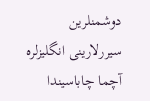دوشمنلرین سیررلارینی انگلیزلره آچما چاباسیندا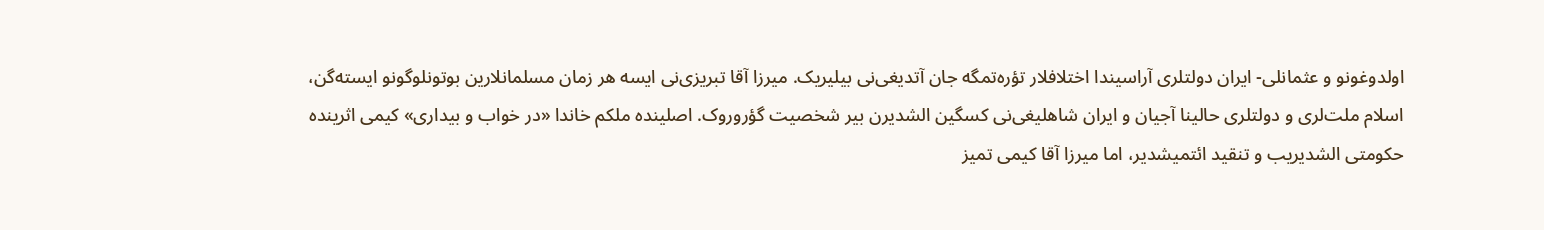اولدوغونو و عثمانلی- ایران دولتلری آراسیندا اختلافلار تؤره‌تمگه جان آتدیغی‌نی بیلیریک. میرزا آقا تبریزی‌نی ایسه هر زمان مسلمانلارین بوتونلوگونو ایسته‌گن، اسلام ملت‌لری و دولتلری حالینا آجیان و ایران شاهلیغی‌نی کسگین الشدیرن بیر شخصیت گؤروروک. اصلینده ملکم خاندا «در خواب و بیداری» کیمی اثرینده حکومتی الشدیریب و تنقید ائتمیشدیر، اما میرزا آقا کیمی تمیز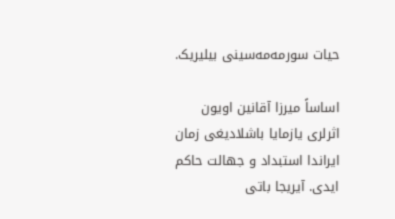حیات سورمه‌مه‌سینی بیلیریک.

اساساً میرزا آقانین اویون اثرلری یازمایا باشلادیغی زمان ایراندا استبداد و جهالت حاکم ایدی. آیریجا باتی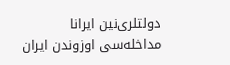دولتلری‌نین ایرانا مداخله‌سی اوزوندن ایران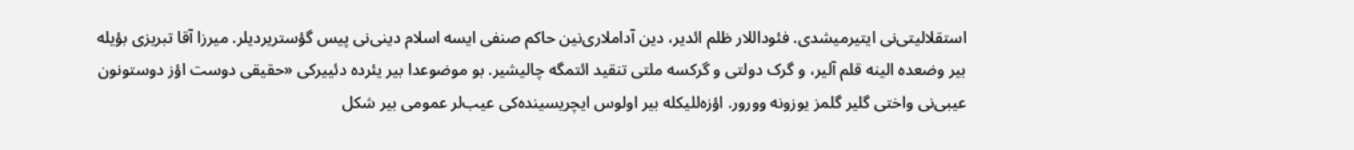استقلالیتی‌نی ایتیرمیشدی. فئوداللار ظلم ائدیر، دین آداملاری‌نین حاکم صنفی ایسه اسلام دینی‌نی پیس گؤستریردیلر. میرزا آقا تبریزی بؤیله بیر وضعده الینه قلم آلیر، و گرک دولتی و گرکسه ملتی تنقید ائتمگه چالیشیر. بو موضوعدا بیر یئرده دئییرکی «حقیقی دوست اؤز دوستونون عیبی‌نی واختی گلیر گلمز یوزونه وورور. اؤزه‌للیکله بیر اولوس ایچریسینده‌کی عیب‌لر عمومی بیر شکل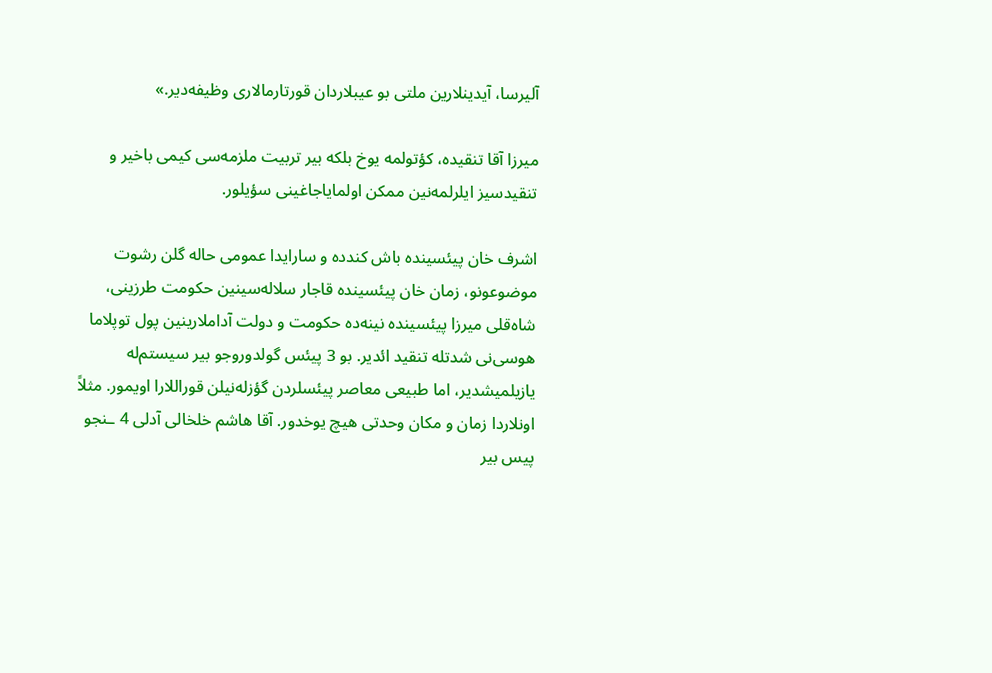آلیرسا، آیدینلارین ملتی بو عیبلاردان قورتارمالاری وظیفه‌دیر.»

میرزا آقا تنقیده، کؤتولمه یوخ بلکه بیر تربیت ملزمه‌سی کیمی باخیر و تنقیدسیز ایلرلمه‌نین ممکن اولمایاجاغینی سؤیلور.

اشرف خان پیئسینده باش کندده و سارایدا عمومی حاله گلن رشوت موضوعونو، زمان خان پیئسینده قاجار سلاله‌سینین حکومت طرزینی، شاه‌قلی میرزا پیئسینده نینه‌ده حکومت و دولت آداملارینین پول توپلاما هوسی‌نی شدتله تنقید ائدیر. بو 3 پیئس گولدوروجو بیر سیستم‌له یازیلمیشدیر، اما طبیعی معاصر پیئسلردن گؤزله‌نیلن قوراللارا اویمور. مثلاً اونلاردا زمان و مکان وحدتی هیچ یوخدور. آقا هاشم خلخالی‌ آدلی 4 ـنجو پیس بیر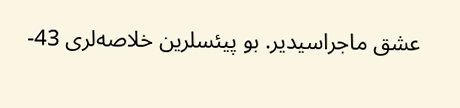عشق ماجراسیدیر. بو پیئسلرین خلاصه‌لری 43-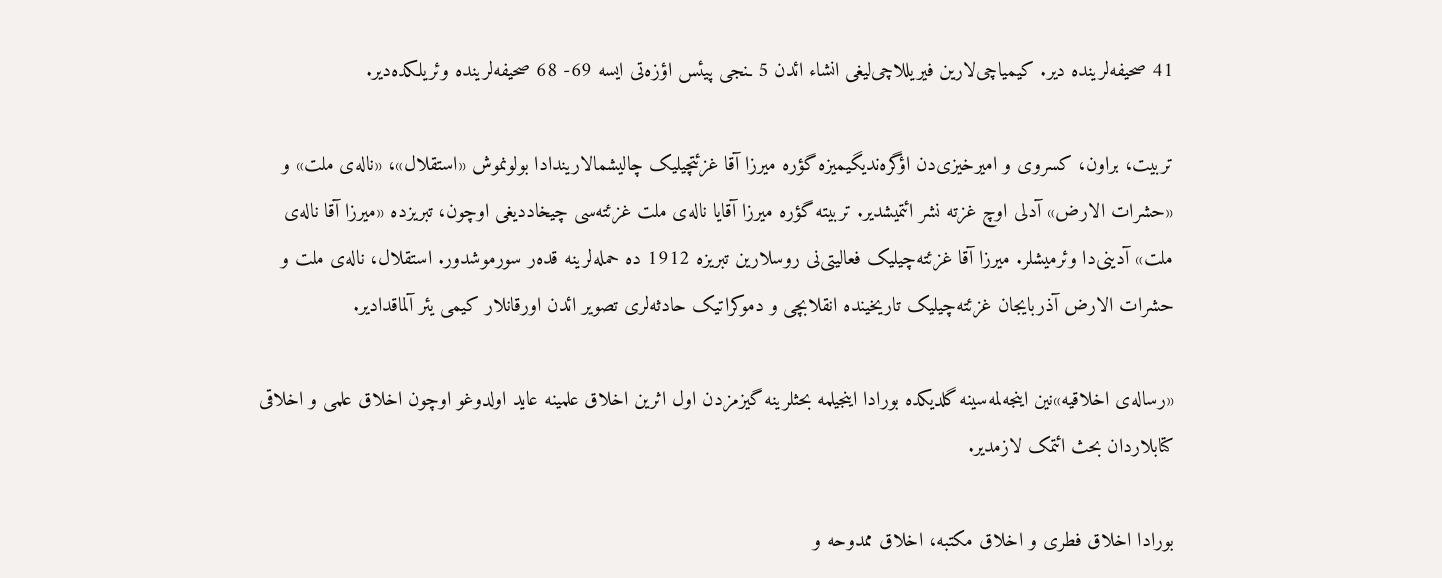41 صحیفه‌لرینده دیر. کیمیاچی‌لارین فیریللاچی‌لیغی انشاء ائدن 5 ـنجی پیئس اؤزه‌تی ایسه 69- 68 صحیفه‌لرینده وئریلکده‌دیر.

تربیت، براون، کسروی و امیرخیزی‌دن اؤگره‌ندیگیمیزه گؤره میرزا آقا غزئتچیلیک چالیشمالاریندادا بولونموش «استقلال»، «ناله‌ی ملت» و «حشرات الارض» آدلی اوچ غزته نشر ائتمیشدیر. تربیته گؤره میرزا آقایا ناله‌ی ملت غزئته‌سی چیخاددیغی اوچون، تبریزده «میرزا آقا ناله‌ی ملت» آدینی‌دا وئرمیشلر. میرزا آقا غزئته‌چیلیک فعالیتی‌نی روسلارین تبریزه 1912 ده حمله‌‌لرینه قده‌ر سورموشدور. استقلال، ناله‌ی ملت و حشرات الارض آذربایجان غزئته‌چیلیک تاریخینده انقلابچی و دموکراتیک حادثه‌لری تصویر ائدن اورقانلار کیمی یئر آلماقدادیر.

«رساله‌ی اخلاقیه»نین اینجه‌لمه‌سینه گلدیکده بورادا اینجیلمه بحثلرینه گیزمزدن اول اثرین اخلاق علمینه عاید اولدوغو اوچون اخلاق علمی و اخلاقی کتابلاردان بحث ائتمک لازمدیر.

بورادا اخلاق فطری و اخلاق مکتبه، اخلاق ممدوحه و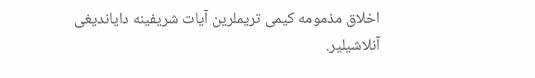اخلاق مذمومه کیمی تریملرین آیات شریفینه دایاندیغی آنلاشیلیر.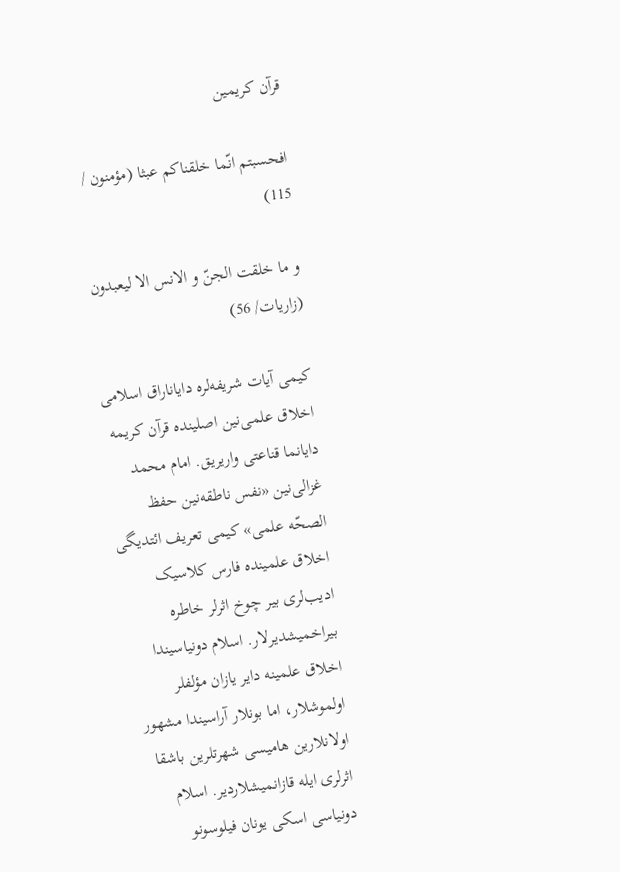قرآن کریمین

افحسبتم انّما خلقناکم عبثا (مؤمنون / 115)

و ما خلقت الجنّ و الانس الا لیعبدون (زاریات/ 56)

کیمی آیات شریفه‌لره دایاناراق اسلامی اخلاق علمی‌نین اصلینده قرآن کریمه دایانما قناعتی واریریق. امام محمد غزالی‌نین «نفس ناطقه‌نین حفظ الصحّه علمی» کیمی تعریف ائتدیگی اخلاق علمینده فارس کلاسیک ادیب‌لری بیر چوخ اثرلر خاطره بیراخمیشدیرلار. اسلام دونیاسیندا اخلاق علمینه دایر یازان مؤلفلر اولموشلار، اما بونلار آراسیندا مشهور اولانلارین هامیسی شهرتلرین باشقا اثرلری ایله قازانمیشلاردیر. اسلام دونیاسی اسکی یونان فیلوسونو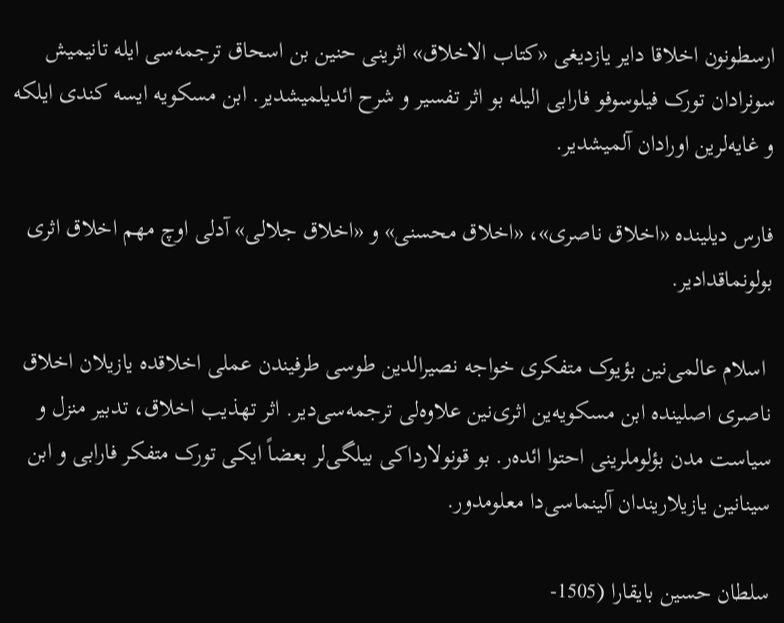ارسطونون اخلاقا دایر یازدیغی «کتاب الاخلاق» اثرینی حنین بن اسحاق ترجمه‌سی ایله تانیمیش سونرادان تورک فیلوسوفو فارابی الیله بو اثر تفسیر و شرح ائدیلمیشدیر. ابن مسکویه ایسه کندی ایلکه و غایه‌لرین اورادان آلمیشدیر.

فارس دیلینده «اخلاق ناصری»،‌ «اخلاق محسنی» و «اخلاق جلالی» آدلی اوچ مهم اخلاق اثری بولونماقدادیر.

 اسلام عالمی‌نین بؤیوک متفکری خواجه نصیرالدین طوسی طرفیندن عملی اخلاقده یازیلان اخلاق ناصری اصلینده ابن مسکویه‌ین اثری‌نین علاوه‌لی ترجمه‌سی‌دیر. اثر تهذیب اخلاق، تدبیر منزل و سیاست مدن بؤلوملرینی احتوا ائده‌ر. بو قونولارداکی بیلگی‌لر بعضاً ایکی تورک متفکر فارابی و ابن سینانین یازیلاریندان آلینماسی‌دا معلومدور.

سلطان حسین بایقارا (1505-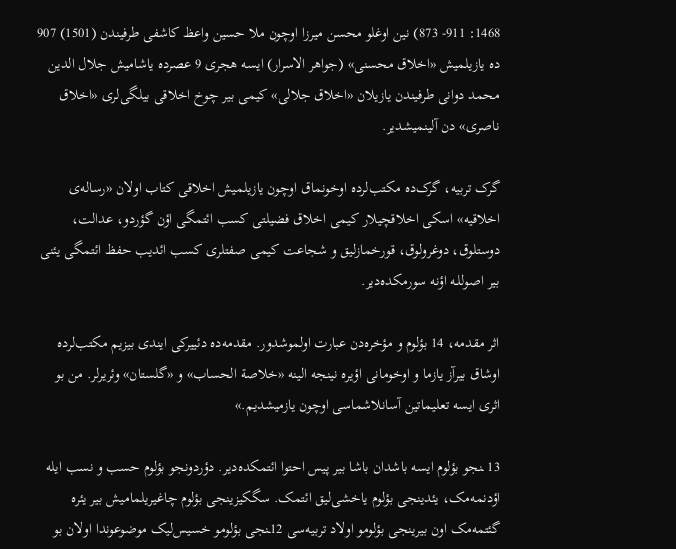1468: 911- 873) نین اوغلو محسن میرزا اوچون ملا حسین واعظ کاشفی طرفیندن (1501) 907 ده یازیلمیش «اخلاق محسنی» (جواهر الاسرار) ایسه هجری 9 عصرده یاشامیش جلال الدین محمد دوانی طرفیندن یازیلان «اخلاق جلالی» کیمی بیر چوخ اخلاقی بیلگی‌لری «اخلاق ناصری» دن آلینمیشدیر.

گرک تربیه، گرک‌ده مکتب‌لرده اوخونماق اوچون یازیلمیش اخلاقی کتاب اولان «رساله‌ی اخلاقیه» اسکی اخلاقچیلار کیمی اخلاق فضیلتی کسب ائتمگی اؤن گؤردو، عدالت، دوستلوق، دوغرولوق، قورخمازلیق و شجاعت کیمی صفتلری کسب ائدیب حفظ ائتمگی یئنی بیر اصوللـه اؤنه سورمکده‌دیر.

اثر مقدمه، 14 بؤلوم و مؤخره‌دن عبارت اولموشدور. مقدمه‌ده دئییرکی ایندی بیزیم مکتب‌لرده اوشاق بیرآز یازما و اوخومانی اؤیره نینجه الینه «خلاصة الحساب» و «گلستان» وئریرلر. من بو اثری ایسه تعلیماتین آسانلاشماسی اوچون یازمیشدیم.»

13 ـنجو بؤلوم ایسه باشدان باشا بیر پیس احتوا ائتمکده‌دیر. دؤردونجو بؤلوم حسب و نسب ایله اؤدنمه‌مک، یئدینجی بؤلوم یاخشی‌لیق ائتمک. سگکیزینجی بؤلوم چاغیریلمامیش بیر یئره گئتمه‌مک اون بیرینجی بؤلومو اولاد تربیه‌سی 12ـنجی بؤلومو خسیس‌لیک موضوعوندا اولان بو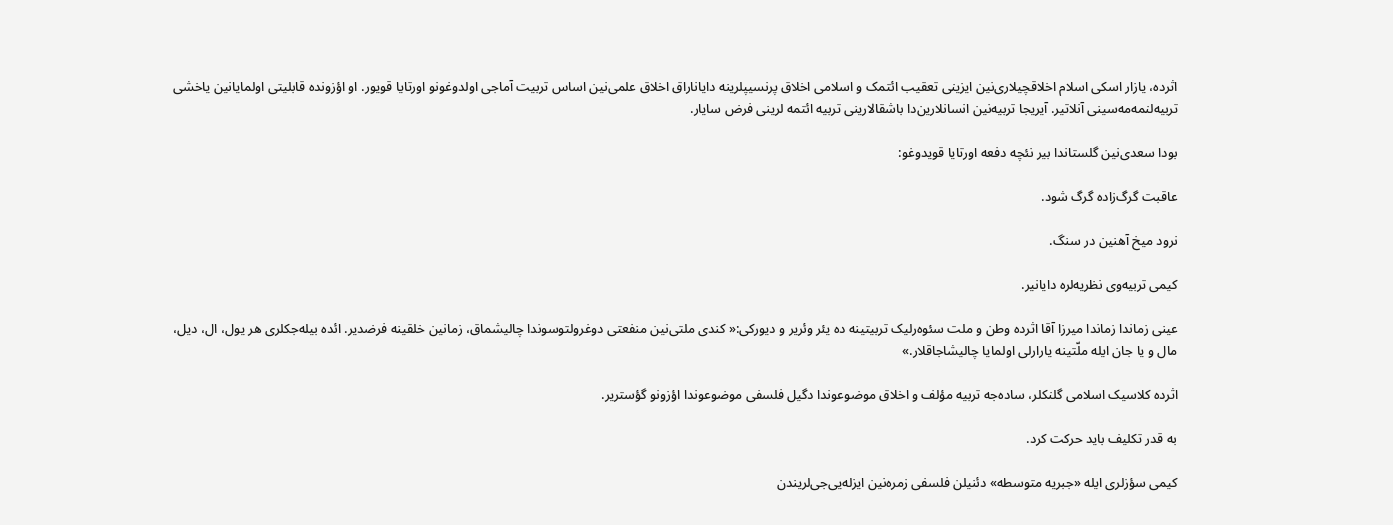اثرده، یازار اسکی اسلام اخلاقچیلاری‌نین ایزینی تعقیب ائتمک و اسلامی اخلاق پرنسیپلرینه دایاناراق اخلاق علمی‌نین اساس تربیت آماجی اولدوغونو اورتایا قویور. او اؤزونده قابلیتی اولمایانین یاخشی تربیه‌لنمه‌مه‌سینی آنلاتیر. آیریجا تربیه‌نین انسانلارین‌دا باشقالارینی تربیه ائتمه ‌لرینی فرض سایار.

بودا سعدی‌نین گلستاندا بیر نئچه دفعه اورتایا قویدوغو:

عاقبت گرگ‌زاده گرگ شود.

نرود میخ آهنین در سنگ.

کیمی تربیه‌وی نظریه‌لره دایانیر.

عینی زماندا زماندا میرزا آقا اثرده وطن و ملت سئوه‌رلیک تربیتینه ده یئر وئریر و دیورکی:« کندی ملتی‌نین منفعتی دوغرولتوسوندا چالیشماق، زمانین خلقینه فرضدیر. ائده بیله‌جکلری هر یول، ال، دیل، مال و یا جان ایله ملّتینه یارارلی اولمایا چالیشاجاقلار.»

اثرده کلاسیک اسلامی گلنکلر، ساده‌جه تربیه مؤلف و اخلاق موضوعوندا دگیل فلسفی موضوعوندا اؤزونو گؤستریر.

به قدر تکلیف باید حرکت کرد.

کیمی سؤزلری ایله «جبریه متوسطه» دئنیلن فلسفی زمره‌نین ایزله‌یی‌جی‌لریندن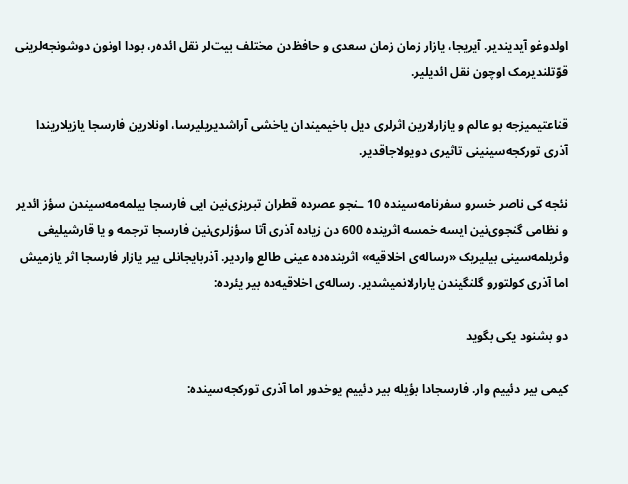اولدوغو آیدیندیر. آیریجا، یازار زمان زمان سعدی و حافظ‌دن مختلف بیت‌لر نقل ائده‌ر، بودا اونون دوشونجه‌لرینی قوّتلندیرمک اوچون نقل ائدیلیر.

قناعتیمیزجه بو عالم و یازارلارین اثرلری دیل باخیمیندان یاخشی آراشدیریلیرسا، اونلارین فارسجا یازیلاریندا آذری تورکجه‌سینینی تاثیری دویولاجاقدیر.

نئجه کی ناصر خسرو سفرنامه‌سینده 10 ـنجو عصرده قطران تبریزی‌نین ایی فارسجا بیلمه‌مه‌سیندن سؤز ائدیر و نظامی گنجوی‌نین ایسه خمسه اثرینده 600 دن زیاده آذری آتا سؤزلری‌نین فارسجا ترجمه و یا قارشیلیغی وئریلمه‌سینی بیلیریک «رساله‌ی اخلاقیه» اثرینده‌ده عینی طالع واردیر. آذربایجانلی بیر یازار فارسجا اثر یازمیش اما آذری کولتورو گلنگیندن یارارلانمیشدیر. رساله‌ی اخلاقیه‌ده بیر یئرده:

دو بشنود یکی بگوید

کیمی بیر دئییم وار. فارسجادا بؤیله بیر دئییم یوخدور اما آذری تورکجه‌سینده: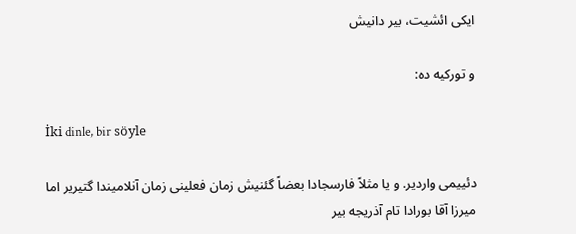ایکی ائشیت، بیر دانیش

و تورکیه ده:

İki dinle, bir söyle

دئییمی واردیر. و یا مثلاً فارسجادا بعضاً گئنیش زمان فعلینی زمان آنلامیندا گتیریر اما میرزا آقا بورادا تام آذریجه بیر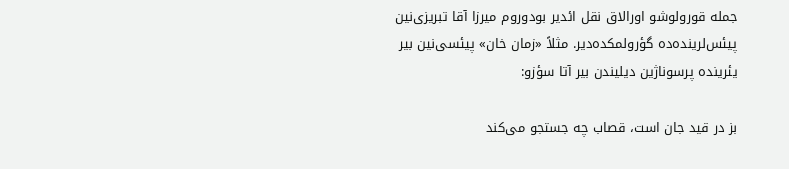جمله قورولوشو اورالاق نقل ائدیر بودوروم میرزا آقا تبریزی‌نین پیئس‌لرینده‌ده گؤرولمکده‌دیر. مثلاً «زمان خان» پیئسی‌نین بیر یئرینده پرسوناژین دیلیندن بیر آتا سؤزو:

بز در قید جان است، قصاب چه جستجو می‌کند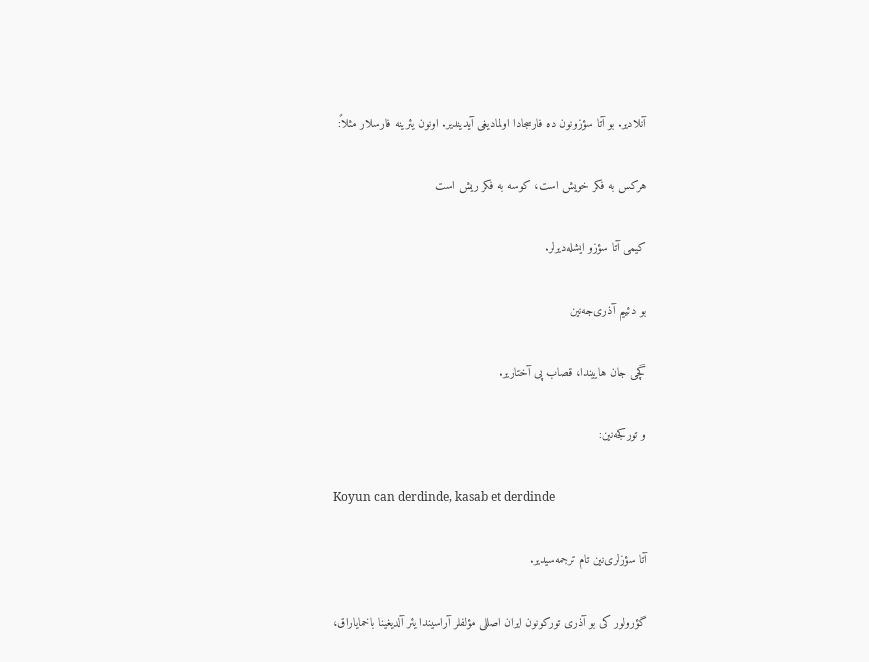آنلادیر. بو آتا سؤزونون ده فارسجادا اولمادیغی آیدیندیر. اونون یئرینه فارسلار مثلاً:

هرکس به فکر خویش است، کوسه به فکر ریش است

کیمی آتا سؤزو ایشله‌دیرلر.

بو دئییم آذری‌جه‌نین

گچی جان هاییندا، قصاب پی آختاریر.

و تورکجه‌نین:

Koyun can derdinde, kasab et derdinde

آتا سؤزلری‌نین تام ترجمه‌سیدیر.

گؤرولور کی بو آذری تورکونون ایران اصللی مؤلفلر آراسیندا یئر آلدیغینا باخمایاراق،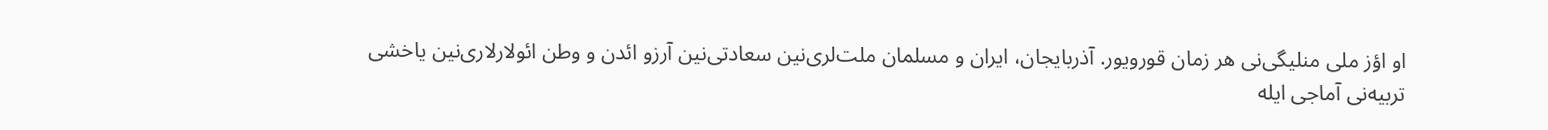او اؤز ملی منلیگی‌نی هر زمان قورویور. آذربایجان، ایران و مسلمان ملت‌لری‌نین سعادتی‌نین آرزو ائدن و وطن ائولارلاری‌نین یاخشی تربیه‌نی آماجی ایله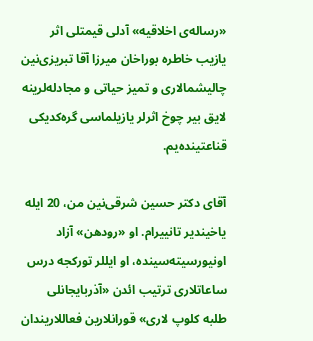«رساله‌ی اخلاقیه» آدلی قیمتلی اثر یازیب خاطره بوراخان میرزا آقا تبریزی‌نین چالیشمالاری و تمیز حیاتی و مجادله‌لرینه لایق بیر چوخ اثرلر یازیلماسی گره‌کدیکی قناعتینده‌یم.

آقای دکتر حسین شرقی‌نین من، 20 ایله یاخیندیر تانییرام. او «رودهن» آزاد اونیورسیته‌سینده، او ایللر تورکجه درس ساعاتلاری ترتیب ائدن «آذربایجانلی طلبه کلوپ لاری» قورانلارین فعاللاریندان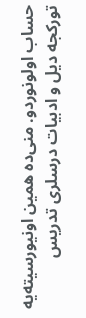حساب اولونوردو. منی‌ده همین اونیورسیته‌یه تورکجه دیل و ادبیات درسلری تدریس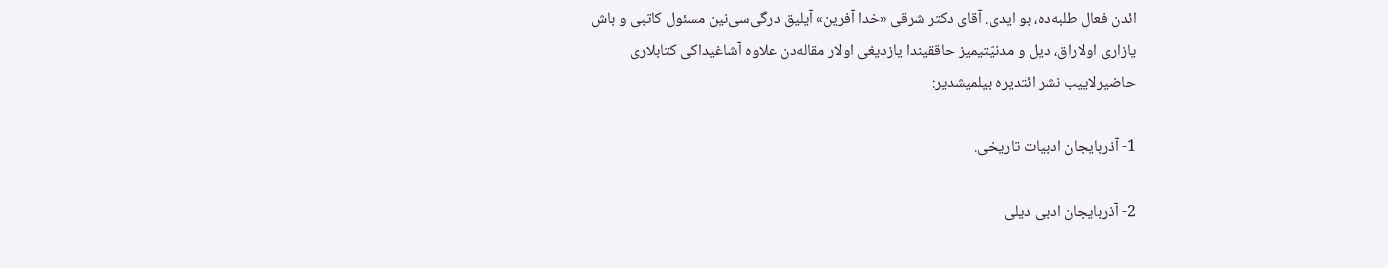ائدن فعال طلبه‌ده، بو ایدی. آقای دکتر شرقی «خدا آفرین» آیلیق درگی‌سی‌نین مسئول کاتبی و باش یازاری اولاراق، دیل و مدنیّتیمیز حاققیندا یازدیغی اولار مقاله‌دن علاوه آشاغیداکی کتابلاری حاضیرلاییب نشر ائتدیره بیلمیشدیر:

1- آذربایجان ادبیات تاریخی.

2- آذربایجان ادبی دیلی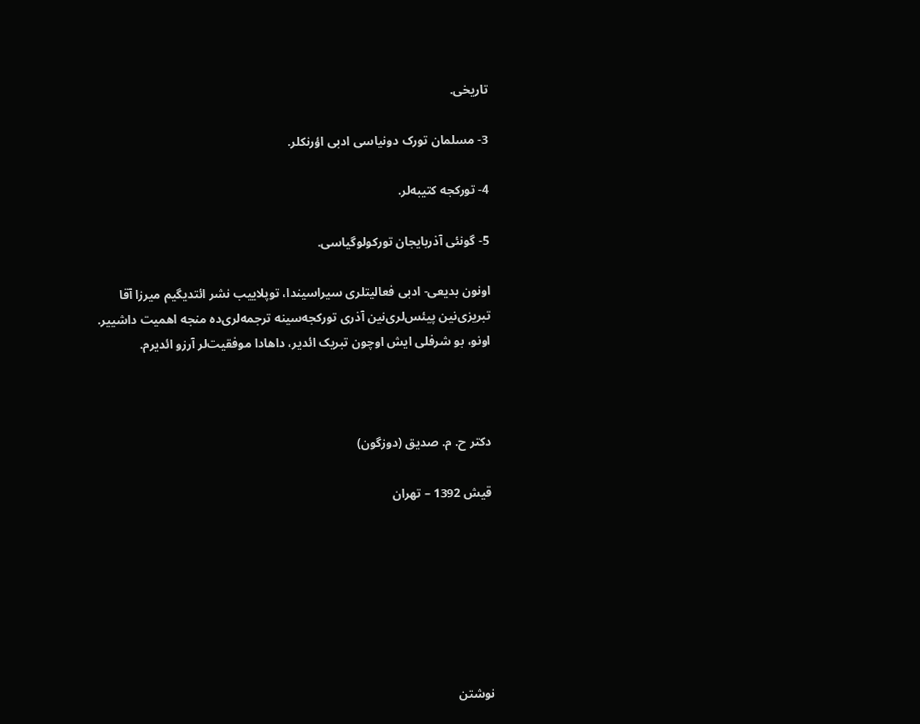تاریخی.

3- مسلمان تورک دونیاسی ادبی اؤرنکلر.

4- تورکجه کتیبه‌لر.

5- گونئی آذربایجان تورکولوگیاسی.

اونون بدیعی- ادبی فعالیتلری سیراسیندا، توپلاییب نشر ائتدیگیم میرزا آقا تبریزی‌نین پیئس‌لری‌نین آذری تورکجه‌سینه ترجمه‌لری‌ده منجه اهمیت داشییر. اونو، بو شرفلی ایش اوچون تبریک ائدیر، داهادا موفقیت‌لر آرزو ائدیرم.



دکتر ح. م. صدیق (دوزگون)

قیش 1392 – تهران







نوشتن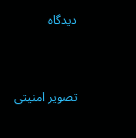دیدگاه


تصویر امنیتی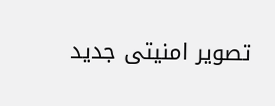تصویر امنیتی جدید